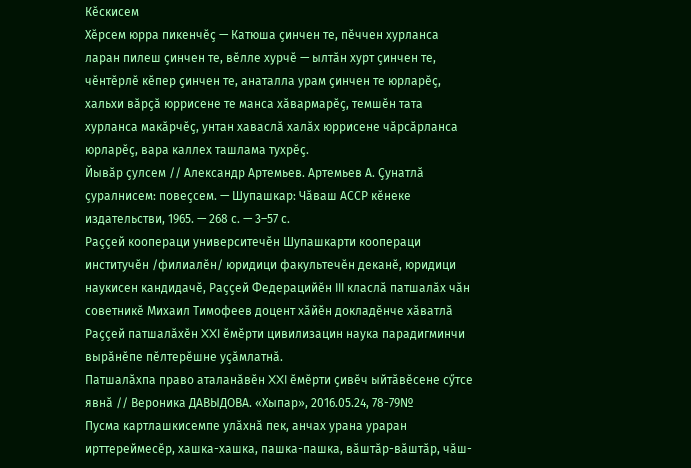Кӗскисем
Хӗрсем юрра пикенчӗҫ — Катюша ҫинчен те, пӗччен хурланса ларан пилеш ҫинчен те, вӗлле хурчӗ — ылтӑн хурт ҫинчен те, чӗнтӗрлӗ кӗпер ҫинчен те, анаталла урам ҫинчен те юрларӗҫ, хальхи вӑрҫӑ юррисене те манса хӑвармарӗҫ, темшӗн тата хурланса макӑрчӗҫ, унтан хаваслӑ халӑх юррисене чӑрсӑрланса юрларӗҫ, вара каллех ташлама тухрӗҫ.
Йывӑр ҫулсем // Александр Артемьев. Артемьев А. Ҫунатлӑ ҫуралнисем: повеҫсем. — Шупашкар: Чӑваш АССР кӗнеке издательстви, 1965. — 268 с. — 3–57 с.
Раҫҫей коопераци университечӗн Шупашкарти коопераци институчӗн /филиалӗн/ юридици факультечӗн деканӗ, юридици наукисен кандидачӗ, Раҫҫей Федерацийӗн III класлӑ патшалӑх чӑн советникӗ Михаил Тимофеев доцент хӑйӗн докладӗнче хӑватлӑ Раҫҫей патшалӑхӗн XXI ӗмӗрти цивилизацин наука парадигминчи вырӑнӗпе пӗлтерӗшне уҫӑмлатнӑ.
Патшалӑхпа право аталанӑвӗн XXI ӗмӗрти ҫивӗч ыйтӑвӗсене сӳтсе явнӑ // Вероника ДАВЫДОВА. «Хыпар», 2016.05.24, 78-79№
Пусма картлашкисемпе улӑхнӑ пек, анчах урана ураран ирттереймесӗр, хашка-хашка, пашка-пашка, вӑштӑр-вӑштӑр, чӑш-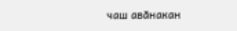чаш авӑнакан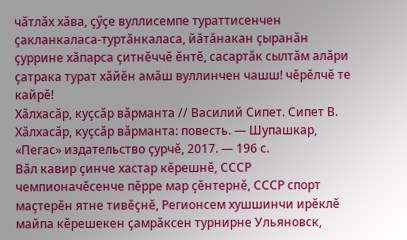чӑтлӑх хӑва, ҫӳҫе вуллисемпе тураттисенчен ҫакланкаласа-туртӑнкаласа, йӑтӑнакан ҫыранӑн ҫуррине хӑпарса ҫитнӗччӗ ӗнтӗ, сасартӑк сылтӑм алӑри ҫатрака турат хӑйӗн амӑш вуллинчен чашш! чӗрӗлчӗ те кайрӗ!
Хӑлхасӑр, куҫсӑр вӑрманта // Василий Сипет. Сипет В. Хӑлхасӑр, куҫсӑр вӑрманта: повесть. — Шупашкар, «Пегас» издательство ҫурчӗ, 2017. — 196 с.
Вӑл кавир ҫинче хастар кӗрешнӗ, СССР чемпионачӗсенче пӗрре мар ҫӗнтернӗ, СССР спорт маҫтерӗн ятне тивӗҫнӗ, Регионсем хушшинчи ирӗклӗ майпа кӗрешекен ҫамрӑксен турнирне Ульяновск,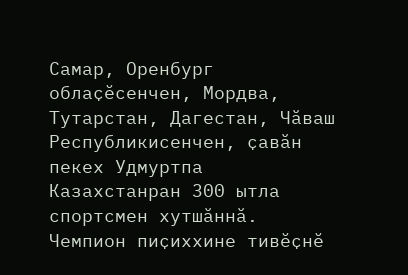Самар, Оренбург облаҫӗсенчен, Мордва, Тутарстан, Дагестан, Чӑваш Республикисенчен, ҫавӑн пекех Удмуртпа Казахстанран 300 ытла спортсмен хутшӑннӑ.
Чемпион пиҫиххине тивӗҫнӗ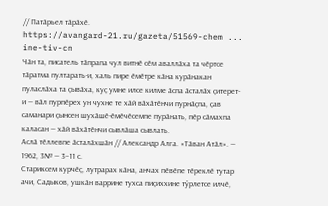// Патӑрьел тӑрӑхӗ. https://avangard-21.ru/gazeta/51569-chem ... ine-tiv-cn
Чӑн та, писатель тӑпрапа чул витнӗ сӗм аваллӑха та чӗртсе тӑратма пултарать-и, халь пире ӗмӗтре кӑна курӑнакан пуласлӑха та ҫывӑха, куҫ умне илсе килме ӑспа ӑсталӑх ҫитерет-и — вӑл пурпӗрех ун чухне те хӑй вӑхӑтӗнчи пурнӑҫпа, ҫав саманари ҫынсен шухӑшӗ-ӗмӗчӗсемпе пурӑнать, пӗр сӑмахпа каласан — хӑй вӑхӑтӗнчи сывлӑша сывлать.
Аслӑ тӗллевпе ӑсталӑхшӑн // Александр Алга. «Тӑван Атӑл». — 1962, 3№ — 3–11 с.
Стариксем курчӗҫ, лутрарах кӑна, анчах пӗвӗпе тӗреклӗ тутар ачи, Садыков, ушкӑн варрине тухса пиҫиххине тӳрлетсе илчӗ,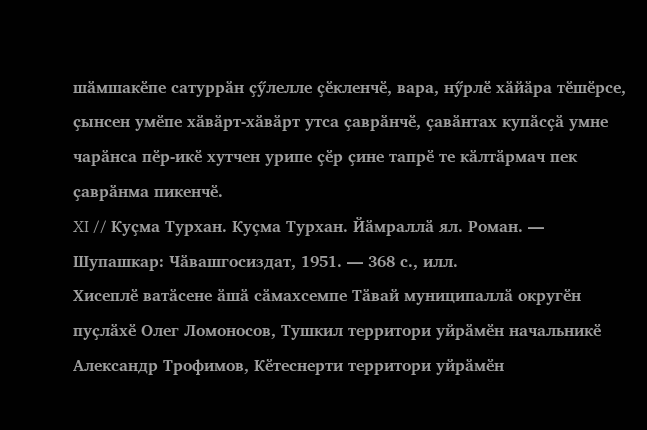шӑмшакӗпе сатуррӑн ҫӳлелле ҫӗкленчӗ, вара, нӳрлӗ хӑйӑра тӗшӗрсе, ҫынсен умӗпе хӑвӑрт-хӑвӑрт утса ҫаврӑнчӗ, ҫавӑнтах купӑсҫӑ умне чарӑнса пӗр-икӗ хутчен урипе ҫӗр ҫине тапрӗ те кӑлтӑрмач пек ҫаврӑнма пикенчӗ.
XI // Куҫма Турхан. Куҫма Турхан. Йӑмраллӑ ял. Роман. — Шупашкар: Чӑвашгосиздат, 1951. — 368 с., илл.
Хисеплӗ ватӑсене ӑшӑ сӑмахсемпе Тӑвай муниципаллӑ округӗн пуҫлӑхӗ Олег Ломоносов, Тушкил территори уйрӑмӗн начальникӗ Александр Трофимов, Кӗтеснерти территори уйрӑмӗн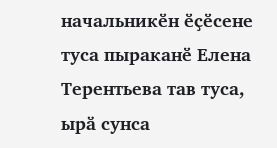начальникӗн ӗҫӗсене туса пыраканӗ Елена Терентьева тав туса, ырӑ сунса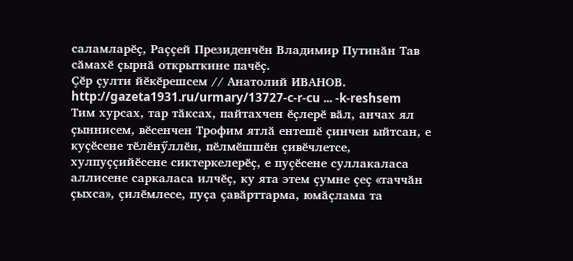саламларӗҫ, Раҫҫей Президенчӗн Владимир Путинӑн Тав сӑмахӗ ҫырнӑ открыткине пачӗҫ.
Ҫӗр ҫулти йӗкӗрешсем // Анатолий ИВАНОВ. http://gazeta1931.ru/urmary/13727-c-r-cu ... -k-reshsem
Тим хурсах, тар тӑксах, пайтахчен ӗҫлерӗ вӑл, анчах ял ҫыннисем, вӗсенчен Трофим ятлӑ ентешӗ ҫинчен ыйтсан, е куҫӗсене тӗлӗнӳллӗн, пӗлмӗшшӗн ҫивӗчлетсе, хулпуҫҫийӗсене сиктеркелерӗҫ, е пуҫӗсене суллакаласа аллисене саркаласа илчӗҫ, ку ята этем ҫумне ҫеҫ «таччӑн ҫыхса», ҫилӗмлесе, пуҫа ҫавӑрттарма, юмӑҫлама та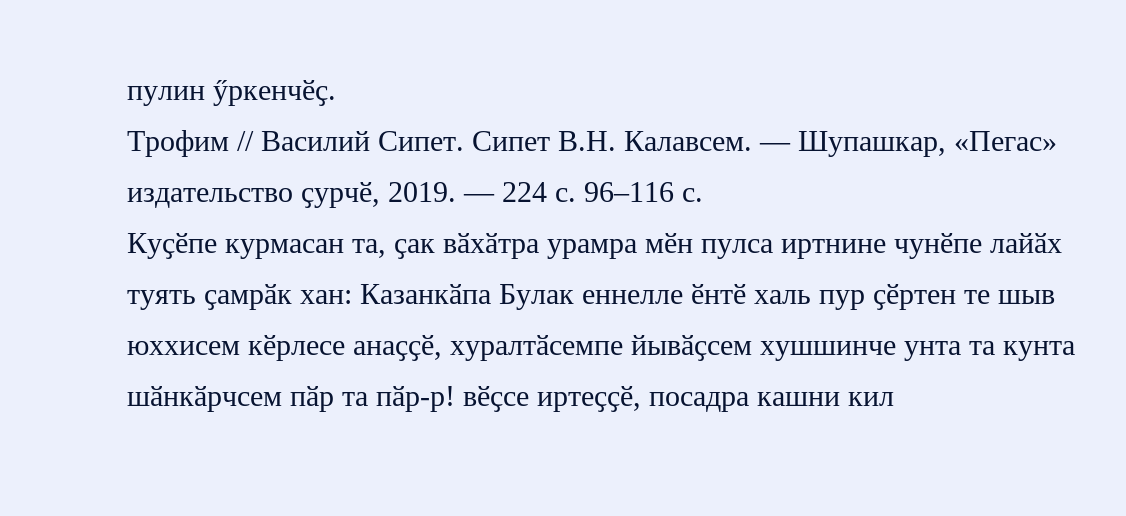пулин ӳркенчӗҫ.
Трофим // Василий Сипет. Сипет В.Н. Калавсем. — Шупашкар, «Пегас» издательство ҫурчӗ, 2019. — 224 с. 96–116 с.
Куҫӗпе курмасан та, ҫак вӑхӑтра урамра мӗн пулса иртнине чунӗпе лайӑх туять ҫамрӑк хан: Казанкӑпа Булак еннелле ӗнтӗ халь пур ҫӗртен те шыв юххисем кӗрлесе анаҫҫӗ, хуралтӑсемпе йывӑҫсем хушшинче унта та кунта шӑнкӑрчсем пӑр та пӑр-р! вӗҫсе иртеҫҫӗ, посадра кашни кил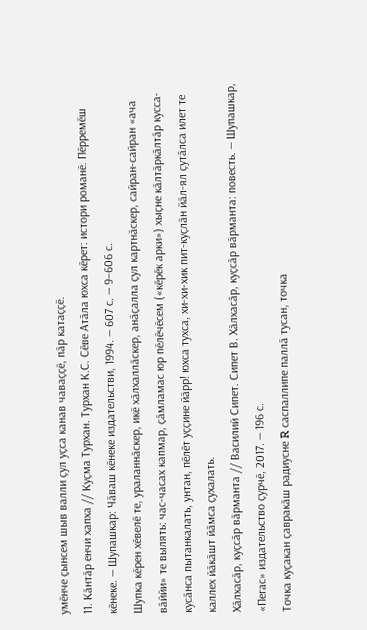умӗнче ҫынсем шыв валли ҫул уҫса канав чаваҫҫӗ, пӑр катаҫҫӗ.
11. Кӑнтӑр енчи хапха // Куҫма Турхан. Турхан К.С. Сӗве Атӑла юхса кӗрет: истори романӗ. Пӗрремӗш кӗнеке. — Шупашкар: Чӑваш кӗнеке издательстви, 1994. — 607 с. — 9–606 с.
Шупка кӗрен хӗвелӗ те, ураланнӑскер, икӗ хӑлхаллӑскер, анӑҫалла ҫул картнӑскер, сайран-сайран «ача вӑййи» те вылять: час-часах капмар, ҫӑмламас юр пӗлӗчӗсем («кӗрӗк арки») хыҫне кӑлтӑркӑлтӑр кусса-кусӑнса пытанкалать, унтан, пӗлӗт уҫҫине йӑрр! юхса тухса, хи-хи-хик пит-куҫлӑн йӑл-ял ҫутӑлса илет те каллех йӑкӑшт йӑмса ҫухалать.
Хӑлхасӑр, куҫсӑр вӑрманта // Василий Сипет. Сипет В. Хӑлхасӑр, куҫсӑр вӑрманта: повесть. — Шупашкар, «Пегас» издательство ҫурчӗ, 2017. — 196 с.
Точка куҫакан ҫавракӑш радиусне R саспаллипе паллӑ тусан, точка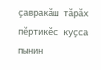ҫавракӑш тӑрӑх пӗртикӗс куҫса пынин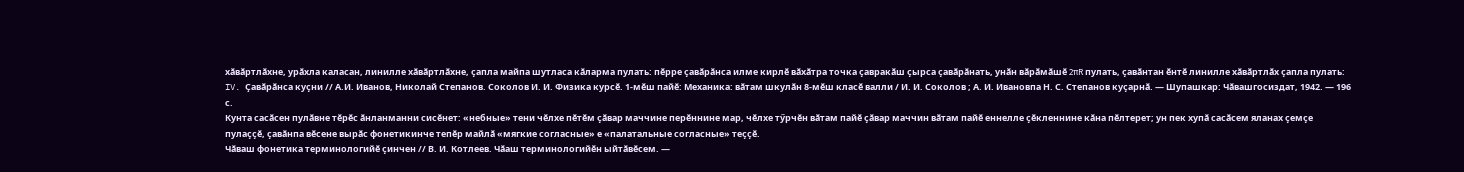хӑвӑртлӑхне, урӑхла каласан, линилле хӑвӑртлӑхне, ҫапла майпа шутласа кӑларма пулать: пӗрре ҫавӑрӑнса илме кирлӗ вӑхӑтра точка ҫавракӑш ҫырса ҫавӑрӑнать, унӑн вӑрӑмӑшӗ 2πR пулать, ҫавӑнтан ӗнтӗ линилле хӑвӑртлӑх ҫапла пулать:
IV. Ҫавӑрӑнса куҫни // А.И. Иванов, Николай Степанов. Соколов И. И. Физика курсӗ. 1-мӗш пайӗ: Механика: вӑтам шкулӑн 8-мӗш класӗ валли / И. И. Соколов ; А. И. Ивановпа Н. С. Степанов куҫарнӑ. — Шупашкар: Чӑвашгосиздат, 1942. — 196 с.
Кунта сасӑсен пулӑвне тӗрӗс ӑнланманни сисӗнет: «небные» тени чӗлхе пӗтӗм ҫӑвар маччине перӗннине мар, чӗлхе тӳрчӗн вӑтам пайӗ ҫӑвар маччин вӑтам пайӗ еннелле ҫӗкленнине кӑна пӗлтерет; ун пек хупӑ сасӑсем яланах ҫемҫе пулаҫҫӗ, ҫавӑнпа вӗсене вырӑс фонетикинче тепӗр майлӑ «мягкие согласные» е «палатальные согласные» теҫҫӗ.
Чӑваш фонетика терминологийӗ ҫинчен // В. И. Котлеев. Чӑаш терминологийӗн ыйтӑвӗсем. —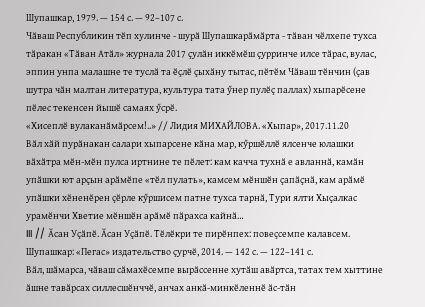Шупашкар, 1979. — 154 с. — 92–107 с.
Чӑваш Республикин тӗп хулинче - шурӑ Шупашкарӑмӑрта - тӑван чӗлхепе тухса тӑракан «Тӑван Атӑл» журнала 2017 ҫулӑн иккӗмӗш ҫурринче илсе тӑрас, вулас, эппин унпа малашне те туслӑ та ӗҫлӗ ҫыхӑну тытас, пӗтӗм Чӑваш тӗнчин (ҫав шутра чӑн малтан литература, культура тата ӳнер пулӗҫ паллах) хыпарӗсене пӗлес текенсен йышӗ самаях ӳсрӗ.
«Хисеплӗ вулаканӑмӑрсем!..» // Лидия МИХАЙЛОВА. «Хыпар», 2017.11.20
Вӑл хӑй пурӑнакан салари хыпарсене кӑна мар, кӳршӗллӗ ялсенче юлашки вӑхӑтра мӗн-мӗн пулса иртнине те пӗлет: кам качча тухнӑ е авланнӑ, камӑн упӑшки ют арҫын арӑмӗпе «тӗл пулать», камсем мӗншӗн ҫапӑҫнӑ, кам арӑмӗ упӑшки хӗненӗрен ҫӗрле кӳршисем патне тухса тарнӑ, Тури ялти Хыҫалкас урамӗнчи Хветие мӗншӗн арӑмӗ пӑрахса кайнӑ…
III // Ӑсан Уҫӑпӗ. Ӑсан Уҫӑпӗ. Тӗлӗкри те пирӗнпех: повеҫсемпе калавсем. Шупашкар: «Пегас» издательство ҫурчӗ, 2014. — 142 с. — 122–141 с.
Вӑл, шӑмарса, чӑваш сӑмахӗсемпе вырӑссенне хутӑш авӑртса, татах тем хыттине ӑшне тавӑрсах силлесшӗнччӗ, анчах анкӑ-минкӗленнӗ ӑс-тӑн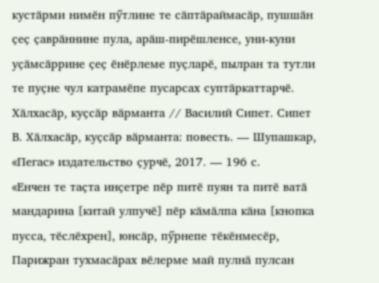кустӑрми нимӗн пӳтлине те сӑптӑраймасӑр, пушшӑн ҫеҫ ҫаврӑннине пула, арӑш-пирӗшленсе, уни-куни уҫӑмсӑррине ҫеҫ ӗнӗрлеме пуҫларӗ, пылран та тутли те пуҫне чул катрамӗпе пусарсах суптӑркаттарчӗ.
Хӑлхасӑр, куҫсӑр вӑрманта // Василий Сипет. Сипет В. Хӑлхасӑр, куҫсӑр вӑрманта: повесть. — Шупашкар, «Пегас» издательство ҫурчӗ, 2017. — 196 с.
«Енчен те таҫта инҫетре пӗр питӗ пуян та питӗ ватӑ мандарина [китай улпучӗ] пӗр кӑмӑлпа кӑна [кнопка пусса, тӗслӗхрен], юнсӑр, пӳрнепе тӗкӗнмесӗр, Парижран тухмасӑрах вӗлерме май пулнӑ пулсан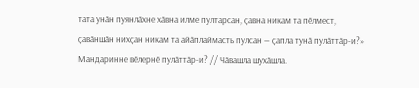тата унӑн пуянлӑхне хӑвна илме пултарсан, ҫавна никам та пӗлмест, ҫавӑншӑн нихҫан никам та айӑплаймасть пулсан — ҫапла тунӑ пулӑттӑр-и?»
Мандаринне вӗлернӗ пулӑттӑр-и? // Чӑвашла шухӑшла.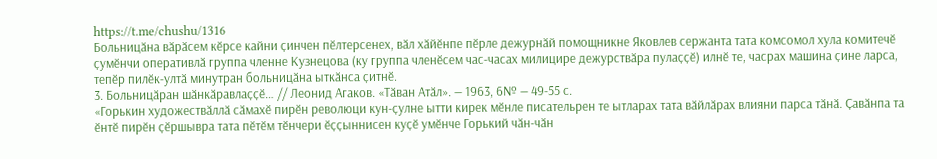https://t.me/chushu/1316
Больницӑна вӑрӑсем кӗрсе кайни ҫинчен пӗлтерсенех, вӑл хӑйӗнпе пӗрле дежурнӑй помощникне Яковлев сержанта тата комсомол хула комитечӗ ҫумӗнчи оперативлӑ группа членне Кузнецова (ку группа членӗсем час-часах милицире дежурствӑра пулаҫҫӗ) илнӗ те, часрах машина ҫине ларса, тепӗр пилӗк-ултӑ минутран больницӑна ыткӑнса ҫитнӗ.
3. Больницӑран шӑнкӑравлаҫҫӗ… // Леонид Агаков. «Тӑван Атӑл». — 1963, 6№ — 49-55 с.
«Горькин художествӑллӑ сӑмахӗ пирӗн революци кун-ҫулне ытти кирек мӗнле писательрен те ытларах тата вӑйлӑрах влияни парса тӑнӑ. Ҫавӑнпа та ӗнтӗ пирӗн ҫӗршывра тата пӗтӗм тӗнчери ӗҫҫыннисен куҫӗ умӗнче Горький чӑн-чӑн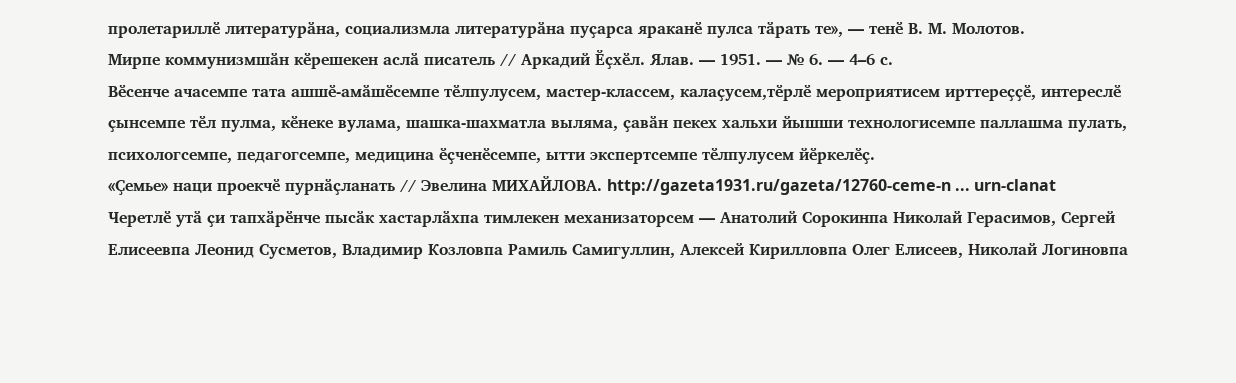пролетариллӗ литературӑна, социализмла литературӑна пуҫарса яраканӗ пулса тӑрать те», — тенӗ В. М. Молотов.
Мирпе коммунизмшӑн кӗрешекен аслӑ писатель // Аркадий Ӗҫхӗл. Ялав. — 1951. — № 6. — 4–6 с.
Вӗсенче ачасемпе тата ашшӗ-амӑшӗсемпе тӗлпулусем, мастер-классем, калаҫусем,тӗрлӗ мероприятисем ирттереҫҫӗ, интереслӗ ҫынсемпе тӗл пулма, кӗнеке вулама, шашка-шахматла выляма, ҫавӑн пекех хальхи йышши технологисемпе паллашма пулать, психологсемпе, педагогсемпе, медицина ӗҫченӗсемпе, ытти экспертсемпе тӗлпулусем йӗркелӗҫ.
«Ҫемье» наци проекчӗ пурнӑҫланать // Эвелина МИХАЙЛОВА. http://gazeta1931.ru/gazeta/12760-ceme-n ... urn-clanat
Черетлӗ утӑ ҫи тапхӑрӗнче пысӑк хастарлӑхпа тимлекен механизаторсем — Анатолий Сорокинпа Николай Герасимов, Сергей Елисеевпа Леонид Сусметов, Владимир Козловпа Рамиль Самигуллин, Алексей Кирилловпа Олег Елисеев, Николай Логиновпа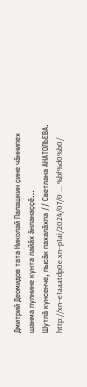Дмитрий Деомидов тата Николай Палашкин ҫине чӑннипех шанма пулнине кунта лайӑх ӑнланаҫҫӗ…
Шутлӑ кунсенче, пысӑк пахалӑхпа // Светлана АНАТОЛЬЕВА. http://xn--e1aaatdp0e.xn--p1ai/2024/07/0 ... %bf%d0%b0/